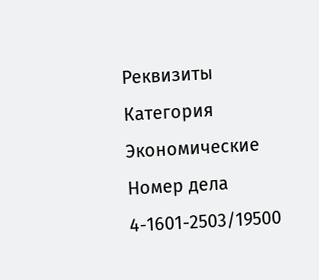Реквизиты
Категория Экономические Номер дела 4-1601-2503/19500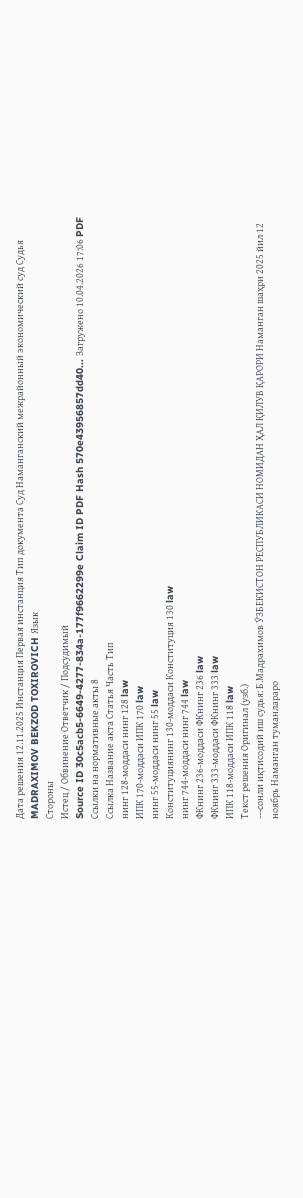Дата решения 12.11.2025 Инстанция Первая инстанция Тип документа Суд Наманганский межрайонный экономический суд Судья MADRAXIMOV BEKZOD TOXIROVICH Язык
Стороны
Истец / Обвинение Ответчик / Подсудимый
Source ID 30c5acb5-6649-4277-834a-177f9662299e Claim ID PDF Hash 570e43956857dd40... Загружено 10.04.2026 17:06 PDF
Ссылки на нормативные акты 8
Ссылка Название акта Статья Часть Тип
нинг 128-моддаси нинг 128 law
ИПК 170-моддаси ИПК 170 law
нинг 55-моддаси нинг 55 law
Конституциянинг 130-моддаси Конституция 130 law
нинг 744-моддаси нинг 744 law
ФКнинг 236-моддаси ФКнинг 236 law
ФКнинг 333-моддаси ФКнинг 333 law
ИПК 118-моддаси ИПК 118 law
Текст решения Оригинал (узб.)
---сонли иқтисодий иш судья: Б.Мадрахимов ЎЗБЕКИСТОН РЕСПУБЛИКАСИ НОМИДАН ҲАЛ ҚИЛУВ ҚАРОРИ Наманган шаҳри 2025 йил 12 ноябрь Наманган туманлараро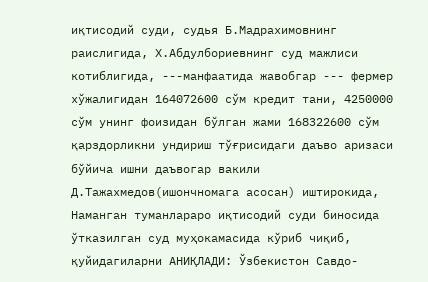иқтисодий суди, судья Б.Мадрахимовнинг раислигида, Х.Абдулбориевнинг суд мажлиси котиблигида, ---манфаатида жавобгар --- фермер хўжалигидан 164072600 сўм кредит тани, 4250000 сўм унинг фоизидан бўлган жами 168322600 сўм қарздорликни ундириш тўғрисидаги даъво аризаси бўйича ишни даъвогар вакили Д.Тажахмедов(ишончномага асосан) иштирокида, Наманган туманлараро иқтисодий суди биносида ўтказилган суд муҳокамасида кўриб чиқиб, қуйидагиларни АНИҚЛАДИ: Ўзбекистон Савдо-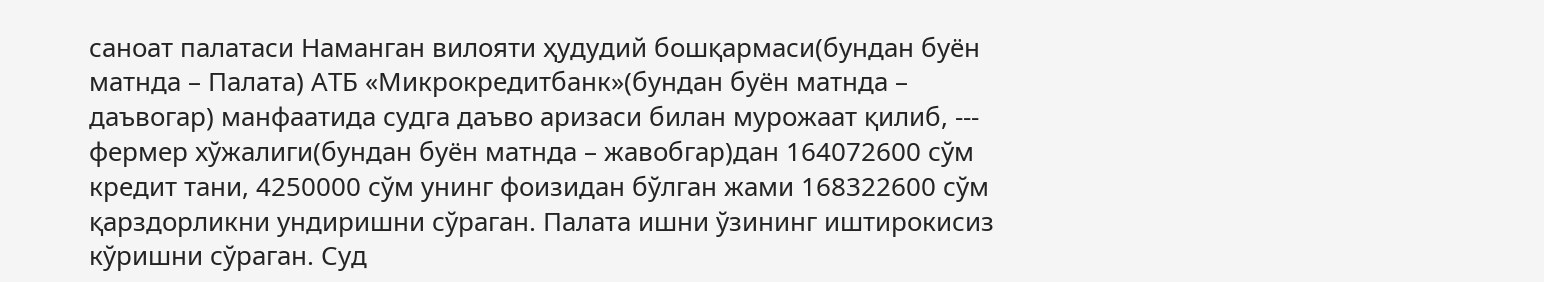саноат палатаси Наманган вилояти ҳудудий бошқармаси(бундан буён матнда – Палата) АТБ «Микрокредитбанк»(бундан буён матнда – даъвогар) манфаатида судга даъво аризаси билан мурожаат қилиб, --- фермер хўжалиги(бундан буён матнда – жавобгар)дан 164072600 сўм кредит тани, 4250000 сўм унинг фоизидан бўлган жами 168322600 сўм қарздорликни ундиришни сўраган. Палата ишни ўзининг иштирокисиз кўришни сўраган. Суд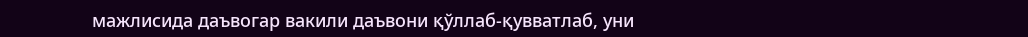мажлисида даъвогар вакили даъвони қўллаб-қувватлаб, уни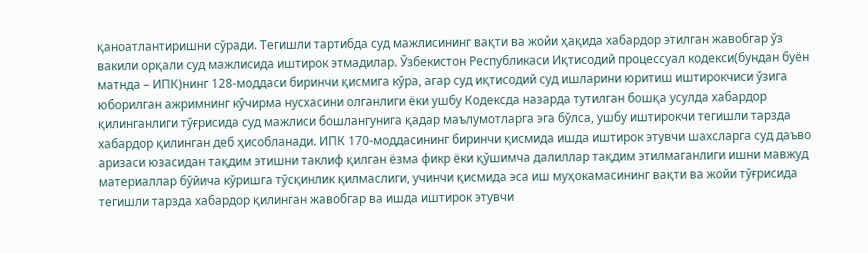қаноатлантиришни сўради. Тегишли тартибда суд мажлисининг вақти ва жойи ҳақида хабардор этилган жавобгар ўз вакили орқали суд мажлисида иштирок этмадилар. Ўзбекистон Республикаси Иқтисодий процессуал кодекси(бундан буён матнда – ИПК)нинг 128-моддаси биринчи қисмига кўра, агар суд иқтисодий суд ишларини юритиш иштирокчиси ўзига юборилган ажримнинг кўчирма нусхасини олганлиги ёки ушбу Кодексда назарда тутилган бошқа усулда хабардор қилинганлиги тўғрисида суд мажлиси бошлангунига қадар маълумотларга эга бўлса, ушбу иштирокчи тегишли тарзда хабардор қилинган деб ҳисобланади. ИПК 170-моддасининг биринчи қисмида ишда иштирок этувчи шахсларга суд даъво аризаси юзасидан тақдим этишни таклиф қилган ёзма фикр ёки қўшимча далиллар тақдим этилмаганлиги ишни мавжуд материаллар бўйича кўришга тўсқинлик қилмаслиги, учинчи қисмида эса иш муҳокамасининг вақти ва жойи тўғрисида тегишли тарзда хабардор қилинган жавобгар ва ишда иштирок этувчи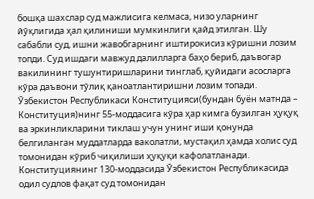бошқа шахслар суд мажлисига келмаса, низо уларнинг йўқлигида ҳал қилиниши мумкинлиги қайд этилган. Шу сабабли суд, ишни жавобгарнинг иштирокисиз кўришни лозим топди. Суд ишдаги мавжуд далилларга баҳо бериб, даъвогар вакилининг тушунтиришларини тинглаб, қуйидаги асосларга кўра даъвони тўлиқ қаноатлантиришни лозим топади. Ўзбекистон Республикаси Конституцияси(бундан буён матнда – Конституция)нинг 55-моддасига кўра ҳар кимга бузилган ҳуқуқ ва эркинликларини тиклаш учун унинг иши қонунда белгиланган муддатларда ваколатли, мустақил ҳамда холис суд томонидан кўриб чиқилиши ҳуқуқи кафолатланади. Конституциянинг 130-моддасида Ўзбекистон Республикасида одил судлов фақат суд томонидан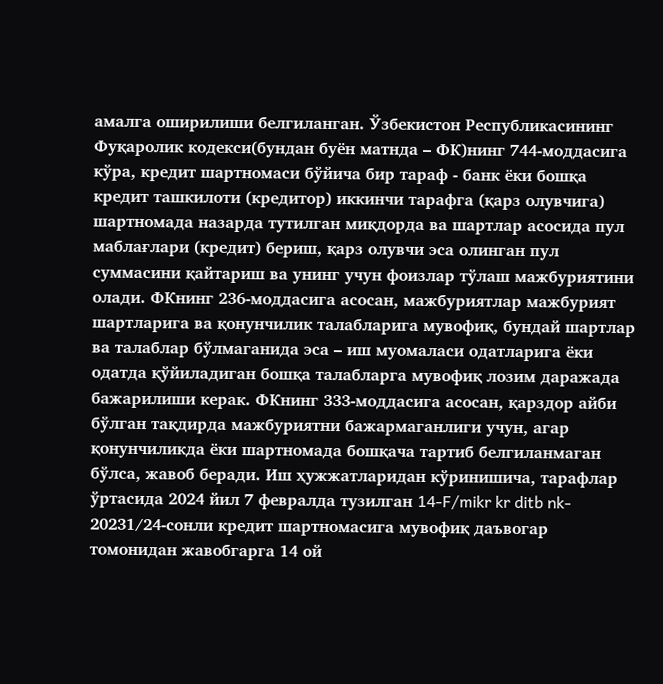амалга оширилиши белгиланган. Ўзбекистон Республикасининг Фуқаролик кодекси(бундан буён матнда – ФК)нинг 744-моддасига кўра, кредит шартномаси бўйича бир тараф - банк ёки бошқа кредит ташкилоти (кредитор) иккинчи тарафга (қарз олувчига) шартномада назарда тутилган миқдорда ва шартлар асосида пул маблағлари (кредит) бериш, қарз олувчи эса олинган пул суммасини қайтариш ва унинг учун фоизлар тўлаш мажбуриятини олади. ФКнинг 236-моддасига асосан, мажбуриятлар мажбурият шартларига ва қонунчилик талабларига мувофиқ, бундай шартлар ва талаблар бўлмаганида эса – иш муомаласи одатларига ёки одатда қўйиладиган бошқа талабларга мувофиқ лозим даражада бажарилиши керак. ФКнинг 333-моддасига асосан, қарздор айби бўлган тақдирда мажбуриятни бажармаганлиги учун, агар қонунчиликда ёки шартномада бошқача тартиб белгиланмаган бўлса, жавоб беради. Иш ҳужжатларидан кўринишича, тарафлар ўртасида 2024 йил 7 февралда тузилган 14-F/mikr kr ditb nk- 20231/24-сонли кредит шартномасига мувофиқ даъвогар томонидан жавобгарга 14 ой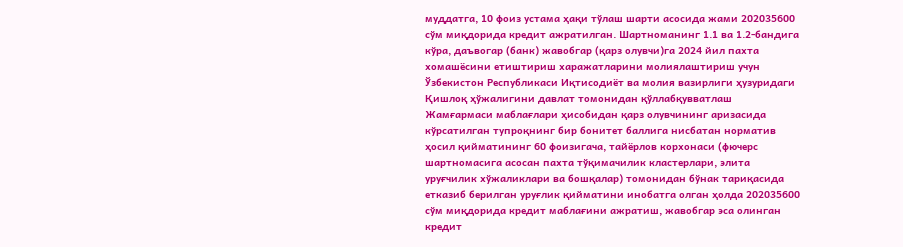муддатга, 10 фоиз устама ҳақи тўлаш шарти асосида жами 202035600 сўм миқдорида кредит ажратилган. Шартноманинг 1.1 ва 1.2-бандига кўра, даъвогар (банк) жавобгар (қарз олувчи)га 2024 йил пахта хомашёсини етиштириш харажатларини молиялаштириш учун Ўзбекистон Республикаси Иқтисодиёт ва молия вазирлиги ҳузуридаги Қишлоқ ҳўжалигини давлат томонидан қўллабқувватлаш Жамғармаси маблағлари ҳисобидан қарз олувчининг аризасида кўрсатилган тупроқнинг бир бонитет баллига нисбатан норматив ҳосил қийматининг 60 фоизигача, тайёрлов корхонаси (фючерс шартномасига асосан пахта тўқимачилик кластерлари, элита уруғчилик хўжаликлари ва бошқалар) томонидан бўнак тариқасида етказиб берилган уруғлик қийматини инобатга олган ҳолда 202035600 сўм миқдорида кредит маблағини ажратиш, жавобгар эса олинган кредит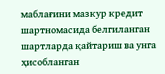маблағини мазкур кредит шартномасида белгиланган шартларда қайтариш ва унга ҳисобланган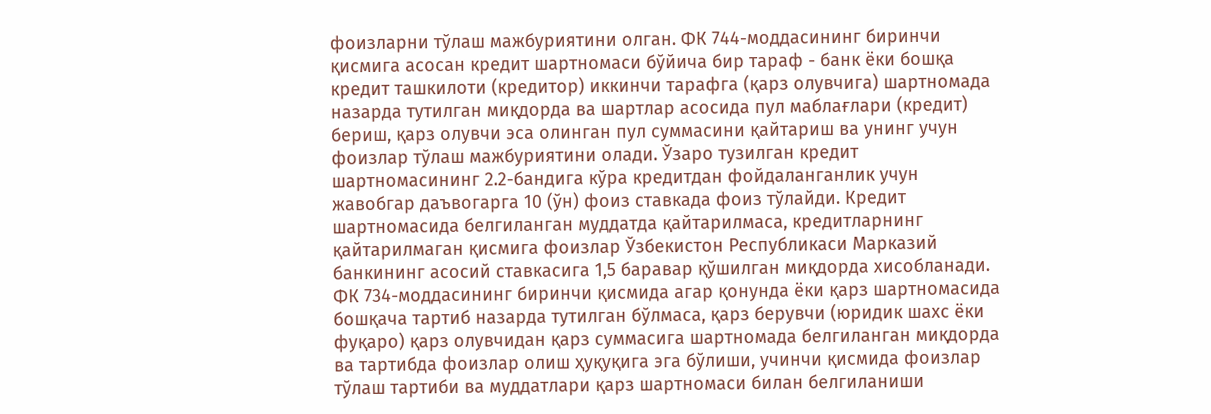фоизларни тўлаш мажбуриятини олган. ФК 744-моддасининг биринчи қисмига асосан кредит шартномаси бўйича бир тараф - банк ёки бошқа кредит ташкилоти (кредитор) иккинчи тарафга (қарз олувчига) шартномада назарда тутилган миқдорда ва шартлар асосида пул маблағлари (кредит) бериш, қарз олувчи эса олинган пул суммасини қайтариш ва унинг учун фоизлар тўлаш мажбуриятини олади. Ўзаро тузилган кредит шартномасининг 2.2-бандига кўра кредитдан фойдаланганлик учун жавобгар даъвогарга 10 (ўн) фоиз ставкада фоиз тўлайди. Кредит шартномасида белгиланган муддатда қайтарилмаса, кредитларнинг қайтарилмаган қисмига фоизлар Ўзбекистон Республикаси Марказий банкининг асосий ставкасига 1,5 баравар қўшилган миқдорда хисобланади. ФК 734-моддасининг биринчи қисмида агар қонунда ёки қарз шартномасида бошқача тартиб назарда тутилган бўлмаса, қарз берувчи (юридик шахс ёки фуқаро) қарз олувчидан қарз суммасига шартномада белгиланган миқдорда ва тартибда фоизлар олиш ҳуқуқига эга бўлиши, учинчи қисмида фоизлар тўлаш тартиби ва муддатлари қарз шартномаси билан белгиланиши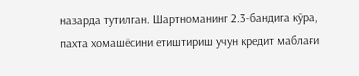назарда тутилган. Шартноманинг 2.3-бандига кўра, пахта хомашёсини етиштириш учун кредит маблағи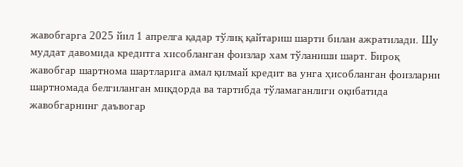жавобгарга 2025 йил 1 апрелга қадар тўлиқ қайтариш шарти билан ажратилади. Шу муддат давомида кредитга хисобланган фоизлар хам тўланиши шарт. Бироқ жавобгар шартнома шартларига амал қилмай кредит ва унга ҳисобланган фоизларни шартномада белгиланган миқдорда ва тартибда тўламаганлиги оқибатида жавобгарнинг даъвогар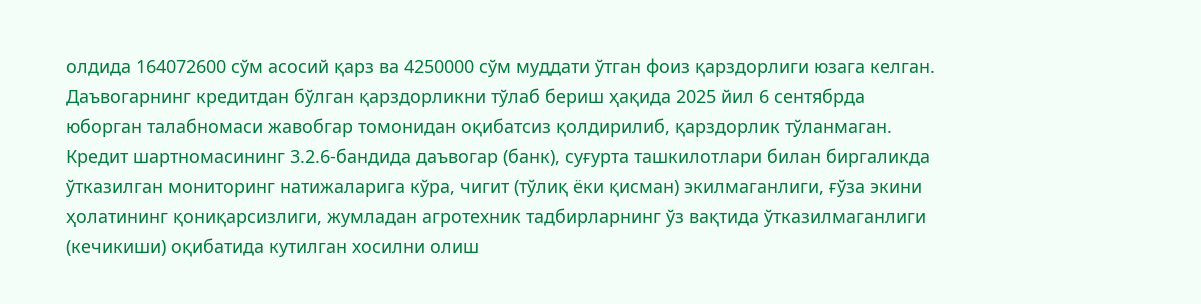олдида 164072600 сўм асосий қарз ва 4250000 сўм муддати ўтган фоиз қарздорлиги юзага келган. Даъвогарнинг кредитдан бўлган қарздорликни тўлаб бериш ҳақида 2025 йил 6 сентябрда юборган талабномаси жавобгар томонидан оқибатсиз қолдирилиб, қарздорлик тўланмаган. Кредит шартномасининг 3.2.6-бандида даъвогар (банк), суғурта ташкилотлари билан биргаликда ўтказилган мониторинг натижаларига кўра, чигит (тўлиқ ёки қисман) экилмаганлиги, ғўза экини ҳолатининг қониқарсизлиги, жумладан агротехник тадбирларнинг ўз вақтида ўтказилмаганлиги (кечикиши) оқибатида кутилган хосилни олиш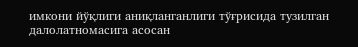имкони йўқлиги аниқланганлиги тўғрисида тузилган далолатномасига асосан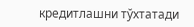кредитлашни тўхтатади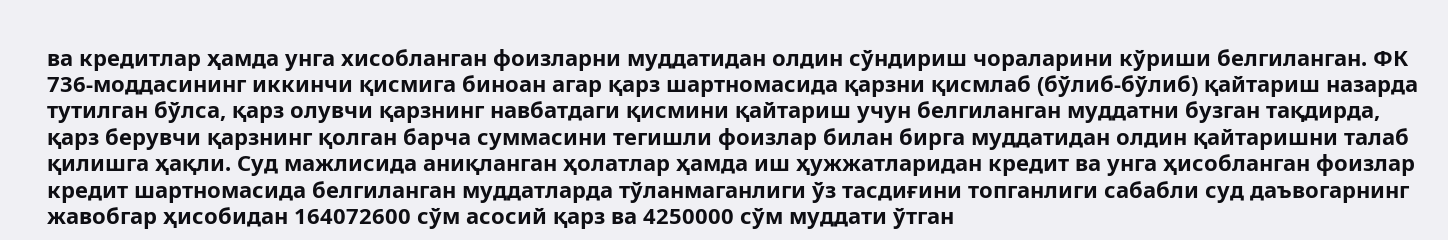ва кредитлар ҳамда унга хисобланган фоизларни муддатидан олдин сўндириш чораларини кўриши белгиланган. ФК 736-моддасининг иккинчи қисмига биноан агар қарз шартномасида қарзни қисмлаб (бўлиб-бўлиб) қайтариш назарда тутилган бўлса, қарз олувчи қарзнинг навбатдаги қисмини қайтариш учун белгиланган муддатни бузган тақдирда, қарз берувчи қарзнинг қолган барча суммасини тегишли фоизлар билан бирга муддатидан олдин қайтаришни талаб қилишга ҳақли. Суд мажлисида аниқланган ҳолатлар ҳамда иш ҳужжатларидан кредит ва унга ҳисобланган фоизлар кредит шартномасида белгиланган муддатларда тўланмаганлиги ўз тасдиғини топганлиги сабабли суд даъвогарнинг жавобгар ҳисобидан 164072600 сўм асосий қарз ва 4250000 сўм муддати ўтган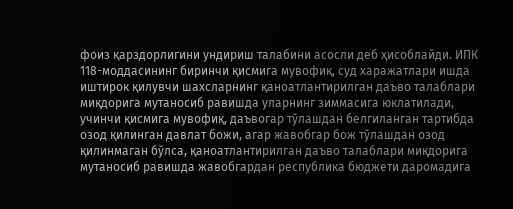фоиз қарздорлигини ундириш талабини асосли деб ҳисоблайди. ИПК 118-моддасининг биринчи қисмига мувофиқ, суд харажатлари ишда иштирок қилувчи шахсларнинг қаноатлантирилган даъво талаблари миқдорига мутаносиб равишда уларнинг зиммасига юклатилади, учинчи қисмига мувофиқ, даъвогар тўлашдан белгиланган тартибда озод қилинган давлат божи, агар жавобгар бож тўлашдан озод қилинмаган бўлса, қаноатлантирилган даъво талаблари миқдорига мутаносиб равишда жавобгардан республика бюджети даромадига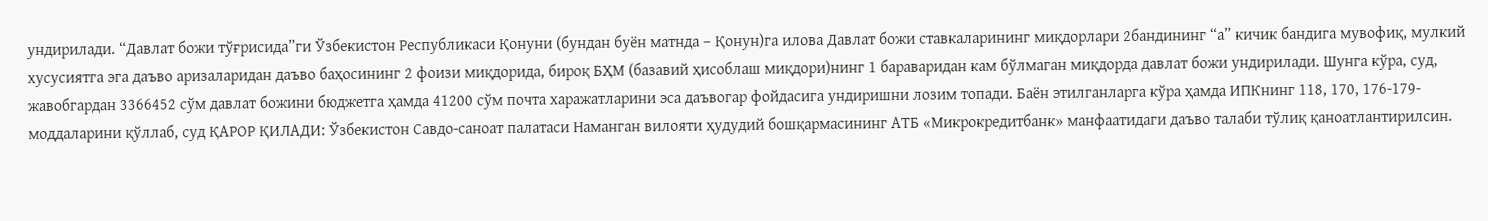ундирилади. “Давлат божи тўғрисида”ги Ўзбекистон Республикаси Қонуни (бундан буён матнда – Қонун)га илова Давлат божи ставкаларининг миқдорлари 2бандининг “а” кичик бандига мувофиқ, мулкий хусусиятга эга даъво аризаларидан даъво баҳосининг 2 фоизи миқдорида, бироқ БҲМ (базавий ҳисоблаш миқдори)нинг 1 бараваридан кам бўлмаган миқдорда давлат божи ундирилади. Шунга кўра, суд, жавобгардан 3366452 сўм давлат божини бюджетга ҳамда 41200 сўм почта харажатларини эса даъвогар фойдасига ундиришни лозим топади. Баён этилганларга кўра ҳамда ИПКнинг 118, 170, 176-179-моддаларини қўллаб, суд ҚАРОР ҚИЛАДИ: Ўзбекистон Савдо-саноат палатаси Наманган вилояти ҳудудий бошқармасининг АТБ «Микрокредитбанк» манфаатидаги даъво талаби тўлиқ қаноатлантирилсин.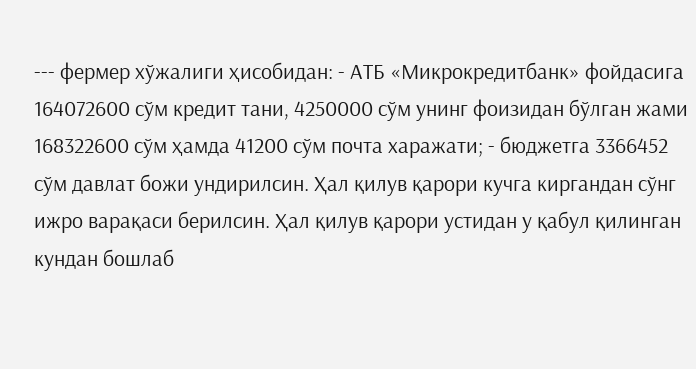--- фермер хўжалиги ҳисобидан: - АТБ «Микрокредитбанк» фойдасига 164072600 сўм кредит тани, 4250000 сўм унинг фоизидан бўлган жами 168322600 сўм ҳамда 41200 сўм почта харажати; - бюджетга 3366452 сўм давлат божи ундирилсин. Ҳал қилув қарори кучга киргандан сўнг ижро варақаси берилсин. Ҳал қилув қарори устидан у қабул қилинган кундан бошлаб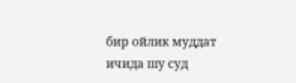бир ойлик муддат ичида шу суд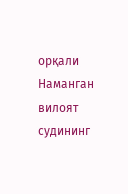орқали Наманган вилоят судининг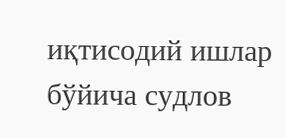иқтисодий ишлар бўйича судлов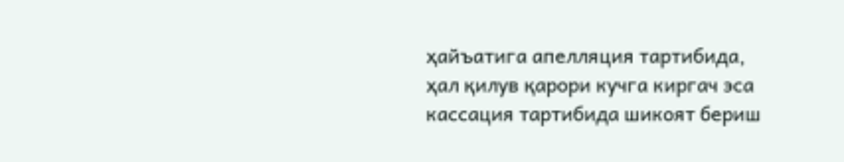ҳайъатига апелляция тартибида, ҳал қилув қарори кучга киргач эса кассация тартибида шикоят бериш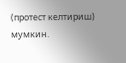(протест келтириш) мумкин.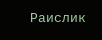Раислик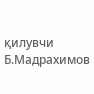қилувчи Б.Мадрахимов